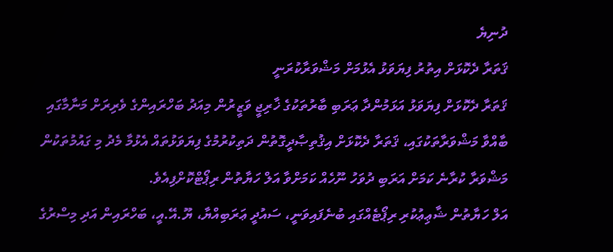ދުނިޔެ
ޤަތަރާ ދެކޮޅަށް އިތުރު ފިޔަވަޅު އެޅުމަށް މަޝްވަރާކުރަނީ
ޤަތަރާ ދެކޮޅަށް ފިޔަވަޅު އަޅަމުންދާ ޢަރަބި ބާރުތަކުގެ ޚާރިޖީ ވަޒީރުން މިއަދު ބަހްރައިންގެ ވެރިރަށް މަނާމާގައި ބާއްވާ މަޝްވަރާތަކުގައި، ޤަތަރާ ދެކޮޅަށް އިޤުތިޞާދީގޮތުން ދަތިކުރުމުގެ ފިޔަވަޅުތައް އެޅުމާ މެދު މި ގައުމުތަކުން މަޝްވަރާ ކުރާނެ ކަމަށް އަރަބި ދުވަހު ނޫހެއް ކަމަށްވާ އަލް ހަޔާތުން ރިޕޯޓްކޮށްފިއެވެ.
އަލް ހަޔާތުން ޝާޢިޢުކުރި ރިޕޯޓެއްގައި ބުނެފައިވަނީ، ސައުދީ ޢަރަބިއްޔާ، ޔޫ.އޭ.އީ، ބަހްރައިން އަދި މިސްރުގެ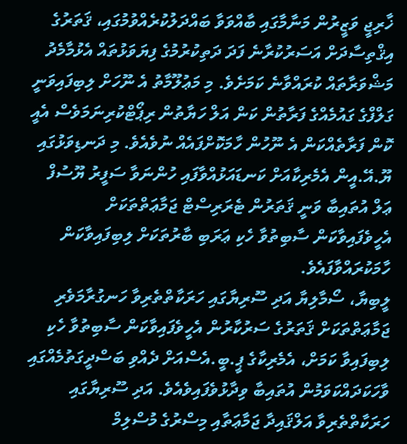ޚާރިޖީ ވަޒީރުން މަނާމާގައި ބާއްވަވާ ބައްދަލުކުރެއްވުމުގައި، ޤަތަރުގެ އިޤްތިސާދަށް އަސަރުކުރާނެ ފަދަ ދަތިކުރުމުގެ ފިޔަވަޅުތައް އެޅުމާމެދު މަޝްވަރާތައް ކުރައްވާނެ ކަމަށެވެ. މި މަޢުލޫމާތު އެ ނޫހަށް ލިބިފައިވަނީ ގަލްފްގެ ގައުމެއްގެ ފަރާތުން ކަން އަލް ހަޔާތުން ރިޕޯޓްކުރިނަމަވެސް އެއީ ކޮން ފަރާތެއްކަން އެ ނޫހުން ހާމަކޮށްފައެއް ނުވެއެވެ. މި ދަނޑިވަޅުގައި ޔޫ.އޭ.އީން އެމެރިކާއަށް ކަނޑައަޅުއްވާފައި ހުންނަވާ ސަފީރު ޔޫސުފް ޢަލް އުތައިބާ ވަނީ ޤަތަރުން ޓެރަރިސްޓް ޖަމާޢަތްތަކަށް އެހީވެފައިވާކަން ސާބިތުވާ ހެކި ޢަރަބި ބާރުތަކަށް ލިބިފައިވާކަން ހާމަކުރައްވާފައެވެ.
ލީބިޔާ، ސޯމާލިޔާ އަދި ސޫރިޔާގައި ހަރަކާތްތެރިވާ ހަނގުރާމަވެރި ޖަމާޢަތްތަކަށް ޤަތަރުގެ ސަރުކާރުން އެހީވެފައިވާކަން ސާބިތުވާ ހެކި ލިބިފައިވާ ކަމަށް، އެމެރިކާގެ ޕީ.ބީ.އެސްއަށް ދެއްވި ބަސްދީގަތުމެއްގައި ވާހަކަދައްކަވަމުން އުތައިބާ ވިދާޅުވެފައިވެއެވެ. އަދި ސޫރިޔާގައި ހަރަކާތްތެރިވާ އަލްޤައިދާ ޖަމާޢަތާއި މިސްރުގެ މުސްލިމް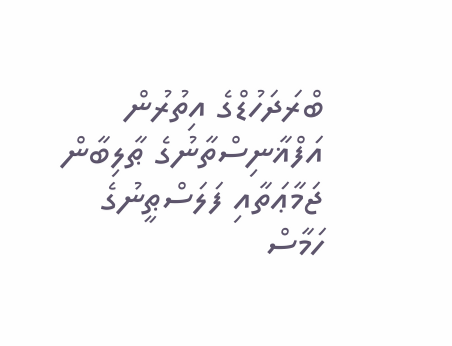ބްރަދަހުޑްގެ އިތުރުން އަފްޣާނިސްތާނުގެ ޠާލިބާން ޖަމާޢަތާއި ފަލަސްޠީނުގެ ހަމާސް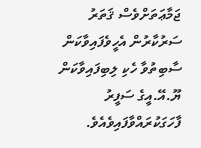ޖަމާޢަތަށްވެސް ޤަތަރު ސަރުކާރުން އެހީވެފައިވާކަން ސާބިތުވާ ހެކި ލިބިފައިވާކަން ޔޫ.އޭ.އީގެ ސަފީރު ފާހަގަކުރައްވާފައިވެއެވެ.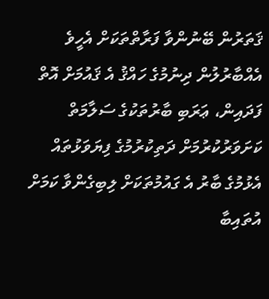ޤަތަރުން ބޭނުންވާ ފަރާތްތަކަށް އެހީވެ އެއްބާރުލުން ދިނުމުގެ ހައްޤު އެ ޤައުމަށް އޮތް ފަދައިން، ޢަރަބި ބާރުތަކުގެ ސަލާމަތް ކަށަވަރުކުރުމަށް ދަތިކުރުމުގެ ފިޔަވަޅުތައް އެޅުމުގެ ބާރު އެ ގައުމުތަކަށް ލިބިގެންވާ ކަމަށް އުތައިބާ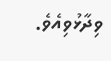ވިދާޅުވިއެވެ.